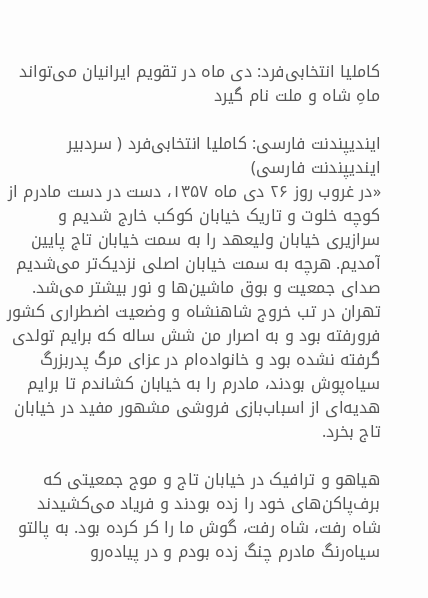کاملیا انتخابی‌فرد: دی ماه در تقویم ایرانیان می‌تواند ماهِ شاه و ملت نام گیرد

ایندیپندنت فارسی: کاملیا انتخابی‌فرد ( سردبیر ایندیپندنت فارسی)
«در غروب روز ۲۶ دی ماه ۱۳۵۷، دست در دست مادرم از کوچه خلوت و تاریک خیابان کوکب خارج شدیم و سرازیری خیابان ولیعهد را به سمت خیابان تاج پایین آمدیم. هرچه به سمت خیابان اصلی نزدیک‌تر می‌شدیم صدای جمعیت و بوق ماشین‌ها و نور بیشتر می‌شد. تهران در تب خروج شاهنشاه و وضعیت اضطراری کشور فرورفته بود و به اصرار من شش ساله که برایم تولدی گرفته نشده بود و خانواده‌ام در عزای مرگ پدربزرگ سیاه‌پوش بودند، مادرم را به خیابان کشاندم تا برایم هدیه‌ای از اسباب‌بازی فروشی مشهور مفید در خیابان تاج بخرد.

هیاهو و ترافیک در خیابان تاج و موج جمعیتی که برف‌پاکن‌های خود را زده بودند و فریاد می‌کشیدند شاه رفت، شاه رفت، گوش ما را کر کرده بود. به پالتو سیاه‌رنگ مادرم چنگ زده بودم و در پیاده‌رو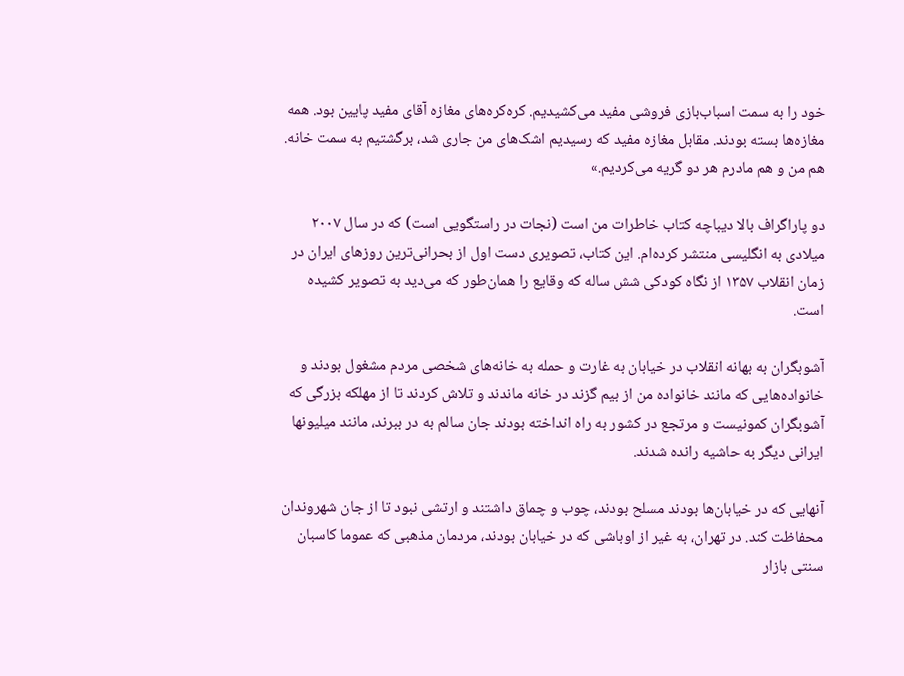خود را به سمت اسباب‌بازی فروشی مفید می‌کشیدیم. کره‌کره‌های مغازه آقای مفید پایین بود. همه مغازه‌ها بسته بودند. مقابل مغازه مفید که رسیدیم اشک‌های من جاری شد، برگشتیم به سمت خانه. هم من و هم مادرم هر دو گریه می‌کردیم.»

دو پاراگراف بالا دیباچه کتاب خاطرات من است (نجات در راستگویی است) که در سال ۲۰۰۷ میلادی به انگلیسی منتشر کرده‌ام. این کتاب، تصویری دست اول از بحرانی‌ترین روزهای ایران در زمان انقلاب ۱۳۵۷ از نگاه کودکی شش ساله که وقایع را همان‌طور که می‌دید به تصویر کشیده است.

آشوبگران به بهانه انقلاب در خیابان به غارت و حمله به خانه‌های شخصی مردم مشغول بودند و خانواده‌هایی که مانند خانواده من از بیم گزند در خانه ماندند و تلاش کردند تا از مهلکه بزرگی که آشوبگران کمونیست و مرتجع در کشور به راه انداخته بودند جان سالم به در ببرند، مانند میلیونها ایرانی دیگر به حاشیه رانده شدند.

آنهایی که در خیابان‌ها بودند مسلح بودند، چوب و چماق داشتند و ارتشی نبود تا از جان شهروندان محفاظت کند. در تهران، به غیر از اوباشی که در خیابان بودند، مردمان مذهبی که عموما کاسبان سنتی بازار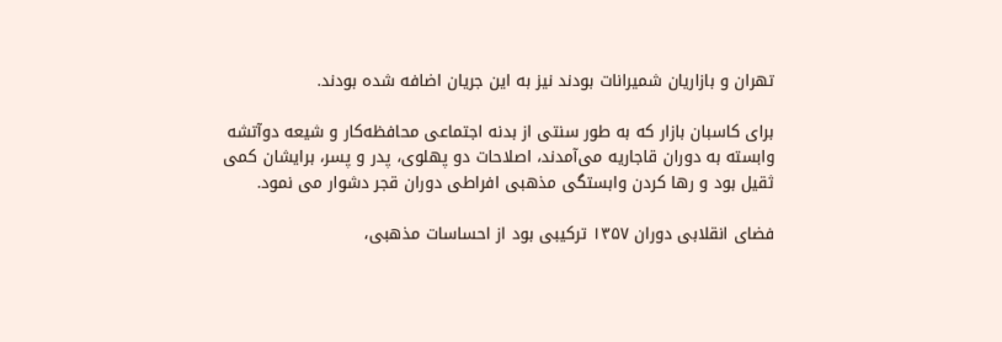تهران و بازاریان شمیرانات بودند نیز به این جریان اضافه شده بودند.

برای کاسبان بازار که به طور سنتی از بدنه اجتماعی محافظه‌کار و شیعه دوآتشه وابسته به دوران قاجاریه می‌آمدند، اصلاحات دو پهلوی، پدر و پسر، برایشان کمی ثقیل بود و رها کردن وابستگی مذهبی افراطی دوران قجر دشوار می نمود.

فضای انقلابی دوران ۱۳۵۷ ترکیبی بود از احساسات مذهبی،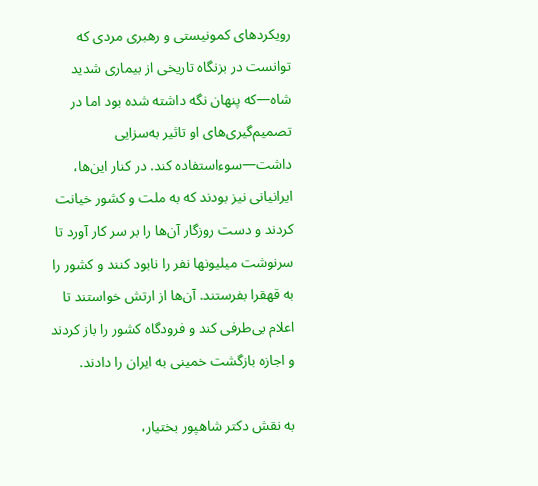رویکردهای کمونیستی و رهبری مردی که توانست در بزنگاه تاریخی از بیماری شدید شاه—که پنهان نگه داشته شده بود اما در تصمیم‌گیری‌های او تاثیر به‌سزایی داشت—سوء‌استفاده کند. در کنار این‌ها، ایرانیانی نیز بودند که به ملت و کشور خیانت کردند و دست روزگار آن‌ها را بر سر کار آورد تا سرنوشت میلیونها نفر را نابود کنند و کشور را به قهقرا بفرستند. آن‌ها از ارتش خواستند تا اعلام بی‌طرفی کند و فرودگاه کشور را باز کردند و اجازه بازگشت خمینی به ایران را دادند.

به نقش دکتر شاهپور بختیار،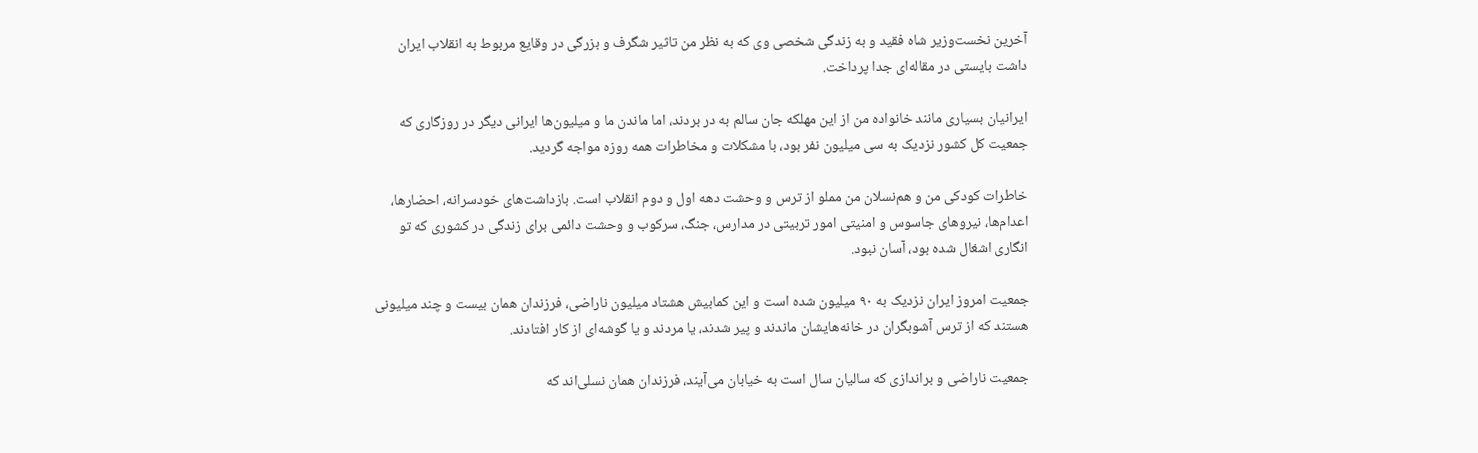آخرین نخست‌وزیر شاه فقید و به زندگی شخصی وی که به نظر من تاثیر شگرف و بزرگی در وقایع مربوط به انقلاب ایران داشت بایستی در مقاله‌ای جدا پرداخت.

ایرانیان بسیاری مانند خانواده من از این مهلکه جان سالم به در بردند، اما ماندن ما و میلیون‌ها ایرانی دیگر در روزگاری که جمعیت کل کشور نزدیک به سی میلیون نفر بود، با مشکلات و مخاطرات همه روزه مواجه گردید.

خاطرات کودکی من و هم‌نسلان من مملو از ترس و وحشت دهه اول و دوم انقلاب است. بازداشت‌های خودسرانه، احضارها، اعدام‌ها، نیروهای جاسوس و امنیتی امور تربیتی در مدارس، جنگ، سرکوب و وحشت دائمی برای زندگی در کشوری که تو انگاری اشغال شده بود، آسان نبود.

جمعیت امروز ایران نزدیک به ۹۰ میلیون شده است و این کمابیش هشتاد میلیون ناراضی، فرزندان همان بیست و چند میلیونی هستند که از ترس آشوبگران در خانه‌هایشان ماندند و پیر شدند، یا مردند و یا گوشه‌ای از کار افتادند.

جمعیت ناراضی و براندازی که سالیان سال است به خیابان می‌آیند، فرزندان همان نسلی‌اند که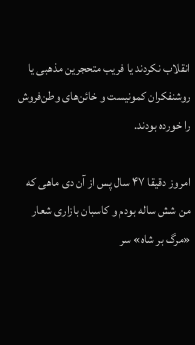انقلاب نکردند یا فریب متحجرین مذهبی یا روشنفکران کمونیست و خائن‌های وطن‌فروش را خورده بودند.

امروز دقیقا ۴۷ سال پس از آن دی ماهی که من شش ساله بودم و کاسبان بازاری شعار «مرگ بر شاه» سر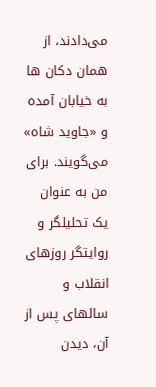می‌دادند، از همان دکان ها به خیابان آمده‌ و «جاوید شاه» می‌گویند. برای من به عنوان یک تحلیلگر و روایتگر روزهای انقلاب و سالهای پس از آن، دیدن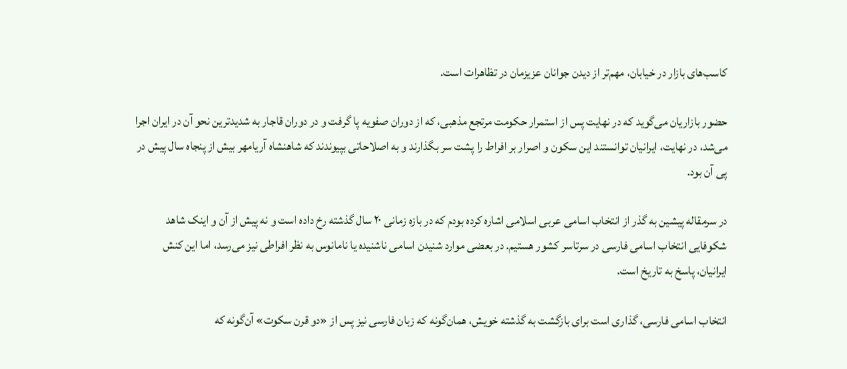کاسب‌های بازار در خیابان، مهم‌تر از دیدن جوانان عزیزمان در تظاهرات است.

حضور بازاریان می‌گوید که در نهایت پس از استمرار حکومت مرتجع مذهبی، که از دوران صفویه پا گرفت و در دوران قاجار به شدیدترین نحو آن در ایران اجرا می‌شد، در نهایت، ایرانیان توانستند این سکون و اصرار بر افراط را پشت سر بگذارند و به اصلاحاتی بپیوندند که شاهنشاه آریامهر بیش از پنجاه سال پیش در پی آن بود.

در سرمقاله پیشین به گذر از انتخاب اسامی عربی اسلامی اشاره کرده بودم که در بازه زمانی ۲۰ سال گذشته رخ داده است و نه پیش از آن و اینک شاهد شکوفایی انتخاب اسامی فارسی در سرتاسر کشور هستیم. در بعضی موارد شنیدن اسامی ناشنیده یا نامانوس به نظر افراطی نیز می‌رسد، اما این کنش ایرانیان، پاسخ به تاریخ است.

انتخاب اسامی فارسی، گذاری است برای بازگشت به گذشته خویش، همان‌گونه که زبان فارسی نیز پس از «دو قرن سکوت» آن‌گونه که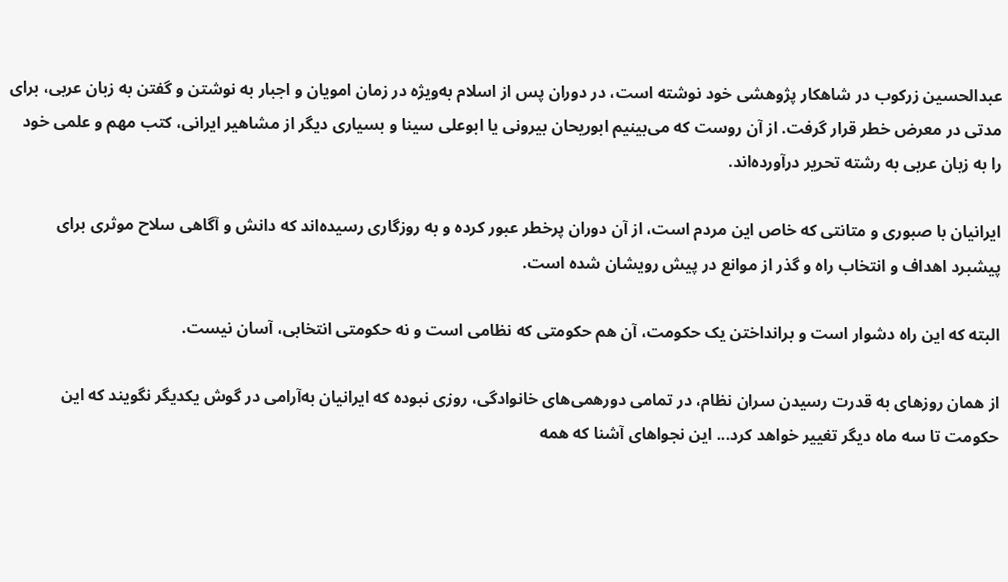عبدالحسین زرکوب در شاهکار پژوهشی خود نوشته است، در دوران پس از اسلام به‌ویژه در زمان امویان و اجبار به نوشتن و گفتن به زبان عربی، برای مدتی در معرض خطر قرار گرفت. از آن روست که می‌بینیم ابوریحان بیرونی یا ابوعلی سینا و بسیاری دیگر از مشاهیر ایرانی، کتب مهم و علمی خود را به زبان عربی به رشته تحریر درآورده‌اند.

ایرانیان با صبوری و متانتی که خاص این مردم است، از آن دوران پرخطر عبور کرده و به روزگاری رسیده‌اند که دانش و آگاهی سلاح موثری برای پیشبرد اهداف و انتخاب راه و گذر از موانع در پیش رویشان شده است.

البته که این راه دشوار است و برانداختن یک حکومت، آن هم حکومتی که نظامی است و نه حکومتی انتخابی، آسان نیست.

از همان روزهای به قدرت رسیدن سران نظام، در تمامی دورهمی‌های خانوادگی، روزی نبوده که ایرانیان به‌آرامی در گوش یکدیگر نگویند که این حکومت تا سه ماه دیگر تغییر خواهد کرد... این نجواهای آشنا که همه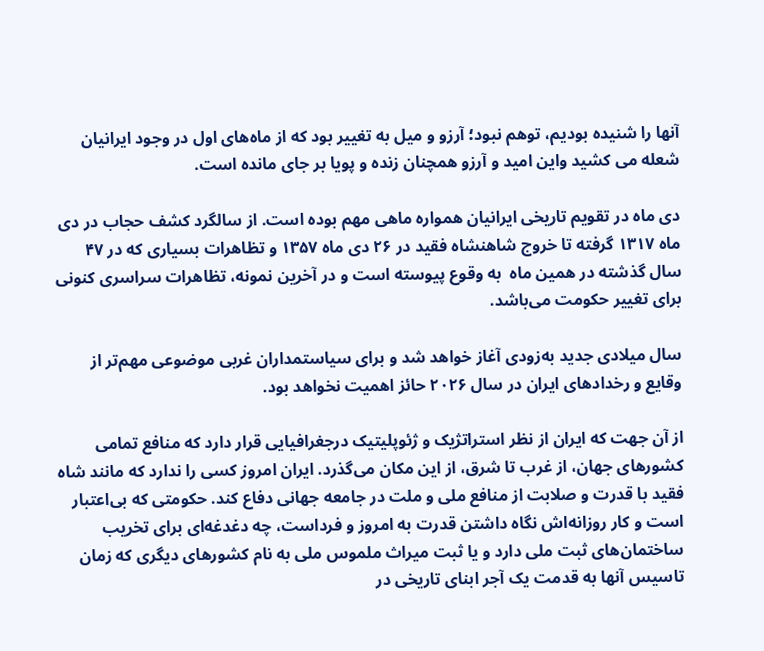آنها را شنیده بودیم، توهم نبود؛ آرزو و میل به تغییر بود که از ماه‌های اول در وجود ایرانیان شعله می کشید واین امید و آرزو همچنان زنده و پویا بر جای مانده است.

دی ماه در تقویم تاریخی ایرانیان همواره ماهی مهم بوده است. از سالگرد کشف حجاب در دی ماه ۱۳۱۷ گرفته تا خروج شاهنشاه فقید در ۲۶ دی ماه ۱۳۵۷ و تظاهرات بسیاری که در ۴۷ سال گذشته در همین ماه  به وقوع پیوسته است و در آخرین نمونه، تظاهرات سراسری کنونی برای تغییر حکومت می‌باشد.

سال میلادی جدید به‌زودی آغاز خواهد شد و برای سیاستمداران غربی موضوعی مهم‌تر از وقایع و رخدادهای ایران در سال ۲۰۲۶ حائز اهمیت نخواهد بود.

از آن جهت که ایران از نظر استراتژیک و ژئوپلیتیک درجغرافیایی قرار دارد که منافع تمامی کشورهای جهان، از غرب تا شرق، از این مکان می‌گذرد. ایران امروز کسی را ندارد که مانند شاه فقید با قدرت و صلابت از منافع ملی و ملت در جامعه جهانی دفاع کند. حکومتی که بی‌اعتبار است و کار روزانه‌اش نگاه داشتن قدرت به امروز و فرداست، چه دغدغه‌ای برای تخریب ساختمان‌های ثبت ملی دارد و یا ثبت میراث ملموس ملی به نام کشورهای دیگری که زمان تاسیس آنها به قدمت یک آجر ابنای تاریخی در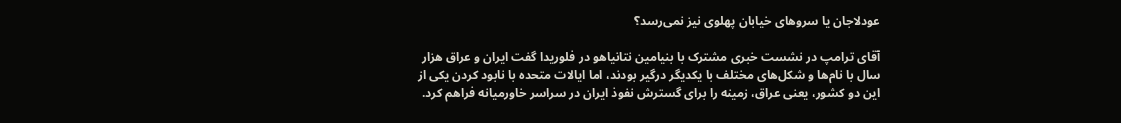عودلاجان یا سروهای خیابان پهلوی نیز نمی‌رسد؟

آقای ترامپ در نشست خبری مشترک با بنیامین نتانیاهو در فلوریدا گفت ایران و عراق هزار سال با نام‌ها و شکل‌های مختلف با یکدیگر درگیر بودند، اما ایالات متحده با نابود کردن یکی از این دو کشور، یعنی عراق، زمینه را برای گسترش نفوذ ایران در سراسر خاورمیانه فراهم کرد.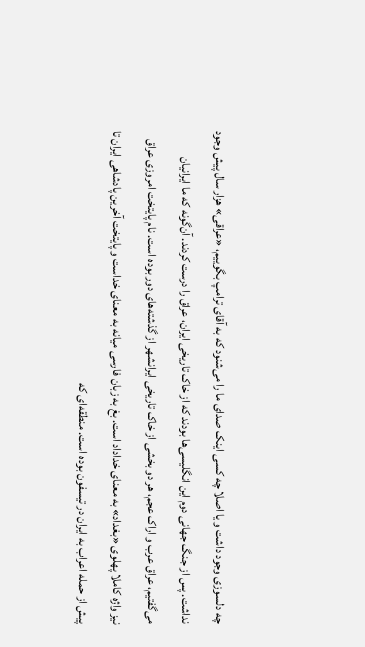چه دلسوزی وجود داشت و یا اصلا چه کسی اینک صدای ما را می‌شنود که به آقای ترامپ بگوییم، «عراقی» هزار سال پیش وجود نداشت. پس از جنگ جهانی دوم این انگلیسی‌ها بودند که از خاک تاریخی ایران، عراق را درست کردند. آن‌گونه که ما ایرانیان می‌گفتیم، عراق عرب و اراک عجم، هر دو بخشی از خاک تاریخی ایرانشهر از گذشته‌های دور بوده است. نام پایتخت امروزی عراق نیز واژه کاملا پهلوی «بغداد» به معنای خداداد است. بغ به زبان فارسی میانه به معنای خداست و پایتخت آخرین پادشاهی ایران تا پیش از حمله اعراب به ایران در تیسفون بوده است. منطقه‌ای که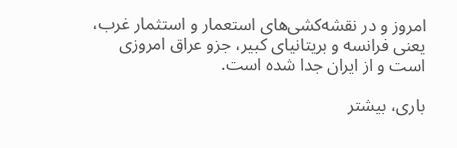امروز و در نقشه‌کشی‌های استعمار و استثمار غرب، یعنی فرانسه و بریتانیای کبیر، جزو عراق امروزی است و از ایران جدا شده است.

باری، بیشتر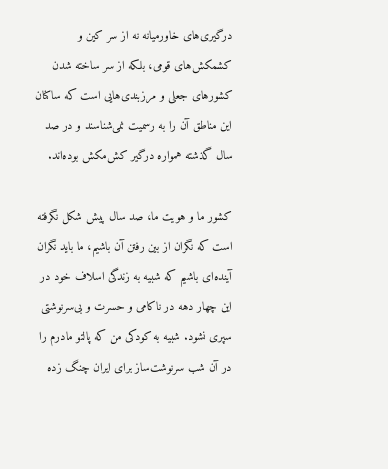درگیری‌های خاورمیانه نه از سر کین و کشمکش‌های قومی، بلکه از سر ساخته شدن کشورهای جعلی و مرزبندی‌هایی است که ساکنان این مناطق آن را به رسمیت نمی‌شناسند و در صد سال گذشته همواره درگیر کش‌مکش بوده‌اند.

کشور ما و هویت ما، صد سال پیش شکل نگرفته است که نگران از بین رفتن آن باشیم، ما باید نگران آینده‌ای باشیم که شبیه به زندگی اسلاف خود در این چهار دهه در ناکامی و حسرت و بی‌سرنوشتی سپری نشود. شبیه به کودکی من که پالتو مادرم را در آن شب سرنوشت‌ساز برای ایران چنگ زده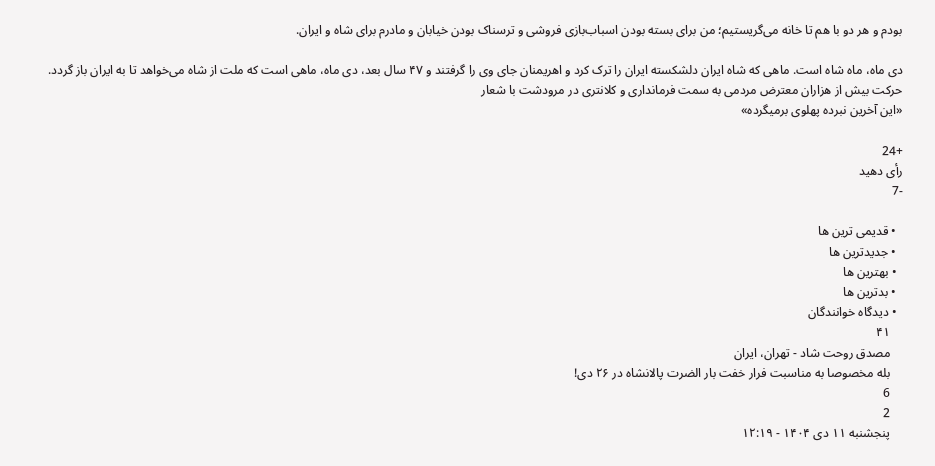بودم و هر دو با هم تا خانه می‌گریستیم؛ من برای بسته بودن اسباب‌بازی فروشی و ترسناک بودن خیابان و مادرم برای شاه و ایران.

دی ماه، ماه شاه است. ماهی که شاه ایران دلشکسته ایران را ترک کرد و اهریمنان جای وی را گرفتند و ۴۷ سال بعد، دی ماه، ماهی است که ملت از شاه می‌خواهد تا به ایران باز گردد.
حرکت بیش از هزاران معترض مردمی به سمت فرمانداری و کلانتری در مرودشت با شعار
«این آخرین نبرده پهلوی برمیگرده»

+24
رأی دهید
-7

  • قدیمی ترین ها
  • جدیدترین ها
  • بهترین ها
  • بدترین ها
  • دیدگاه خوانندگان
    ۴۱
    مصدق روحت شاد - تهران، ایران
    بله مخصوصا به مناسبت فرار خفت بار الضرت پالانشاه در ۲۶ دی!
    6
    2
    پنجشنبه ۱۱ دی ۱۴۰۴ - ۱۲:۱۹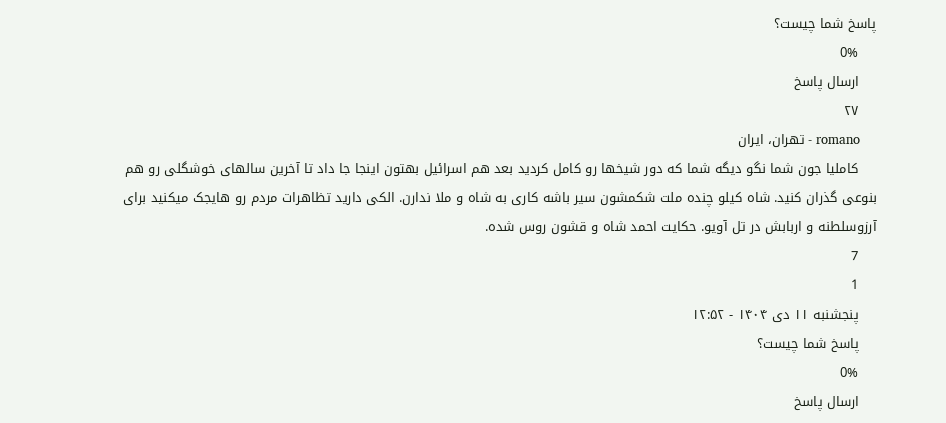پاسخ شما چیست؟
    0%
    ارسال پاسخ
    ۲۷
    romano - تهران، ایران
    کاملیا جون شما نگو دیگه شما که دور شیخها رو کامل کردید بعد هم اسرائیل بهتون اینجا جا داد تا آخرین سالهای خوشگلی رو هم بنوعی گذران کنید. شاه کیلو چنده ملت شکمشون سیر باشه کاری به شاه و ملا ندارن. الکی دارید تظاهرات مردم رو هایجک میکنید برای آرزوسلطنه و اربابش در تل آویو. حکایت احمد شاه و قشون روس شده.
    7
    1
    پنجشنبه ۱۱ دی ۱۴۰۴ - ۱۲:۵۲
    پاسخ شما چیست؟
    0%
    ارسال پاسخ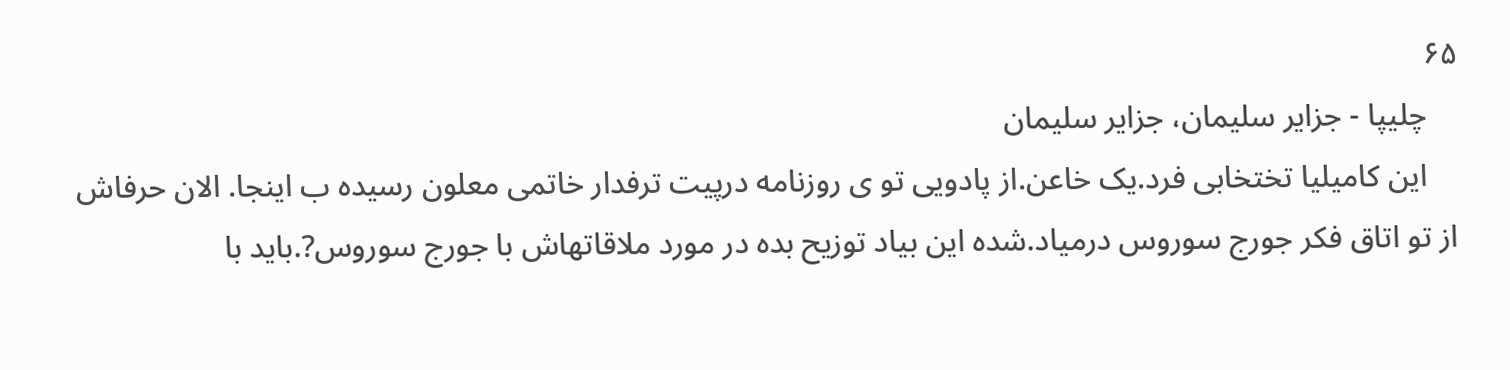۶۵
    چلیپا - جزایر سلیمان، جزایر سلیمان
    این کامیلیا تختخابی فرد.یک خاعن.از پادویی تو ی روزنامه درپیت ترفدار خاتمی معلون رسیده ب اینجا. الان حرفاش از تو اتاق فکر جورج سوروس درمیاد.شده این بیاد توزیح بده در مورد ملاقاتهاش با جورج سوروس?.باید با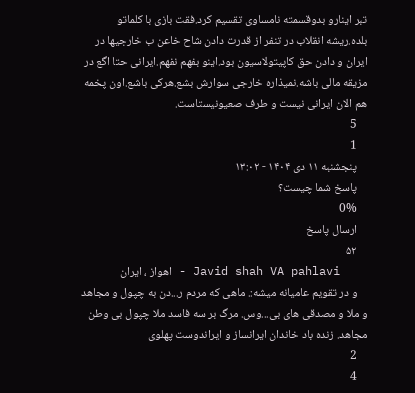تبر اینارو بدوقسمته نامساوی تقسیم کرد.فقت بازی با کلماتو بلده.ریشه انقلاب در تنفر از قدرت دادن شاح خاعن ب خارجیها در ایران و دادن حق کاپیتولاسیون بود.اینو بفهم نفهم.ایرانی حتا اگع در مزیقه مالی باشه.نمیذاره خارجی سوارش بشع.هرکی باشع.اون پخمه هم الان ایرانی نیست و طرف صعیونیستاست.
    5
    1
    پنجشنبه ۱۱ دی ۱۴۰۴ - ۱۳:۰۲
    پاسخ شما چیست؟
    0%
    ارسال پاسخ
    ۵۲
    Javid shah VA pahlavi - اهواز ، ایران
    و در تقویم عامیانه میشه:. ماهی که مردم ر...دن به چپول و مجاهد و ملا و مصدقی های بی...وس. مرگ بر سه فاسد ملا چپول بی وطن مجاهد. زنده باد خاندان ایرانساز و ایراندوست پهلوی
    2
    4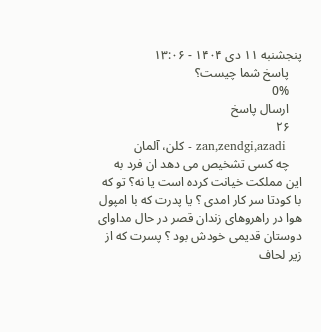پنجشنبه ۱۱ دی ۱۴۰۴ - ۱۳:۰۶
    پاسخ شما چیست؟
    0%
    ارسال پاسخ
    ۲۶
    zan,zendgi,azadi - کلن، آلمان
    چه کسی تشخیص می دهد ان فرد به این مملکت خیانت کرده است یا نه؟ تو که با کودتا سر کار امدی ؟ یا پدرت که با امپول هوا در راهروهای زندان قصر در حال مداوای دوستان قدیمی خودش بود ؟ پسرت که از زیر لحاف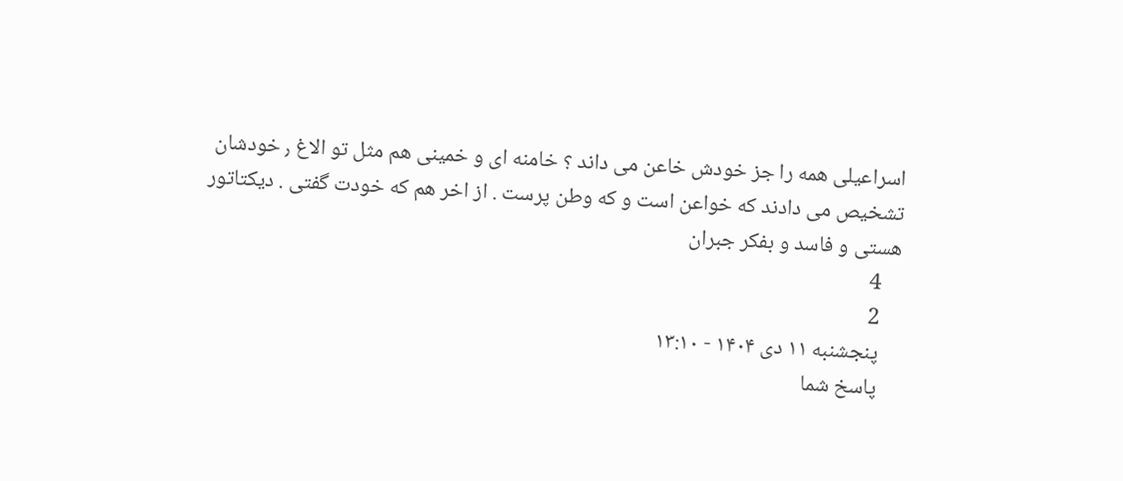اسراعیلی همه را جز خودش خاعن می داند ؟ خامنه ای و خمینی هم مثل تو الاغ ٫ خودشان تشخیص می دادند که خواعن است و که وطن پرست . از اخر هم که خودت گفتی . دیکتاتور هستی و فاسد و بفکر جبران
    4
    2
    پنجشنبه ۱۱ دی ۱۴۰۴ - ۱۳:۱۰
    پاسخ شما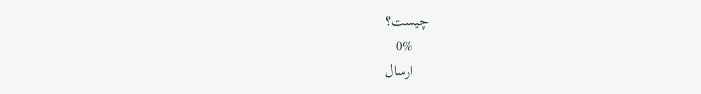چیست؟
    0%
    ارسال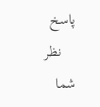پاسخ
    نظر شما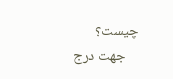چیست؟
    جهت درج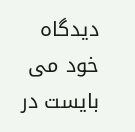دیدگاه خود می بایست در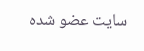سایت عضو شده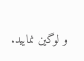و لوگین نمایید.